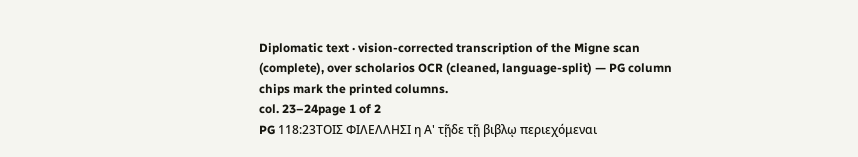Diplomatic text · vision-corrected transcription of the Migne scan (complete), over scholarios OCR (cleaned, language-split) — PG column chips mark the printed columns.
col. 23–24page 1 of 2
PG 118:23ΤΟΙΣ ΦΙΛΕΛΛΗΣΙ η Α' τῇδε τῇ βιβλῳ περιεχόμεναι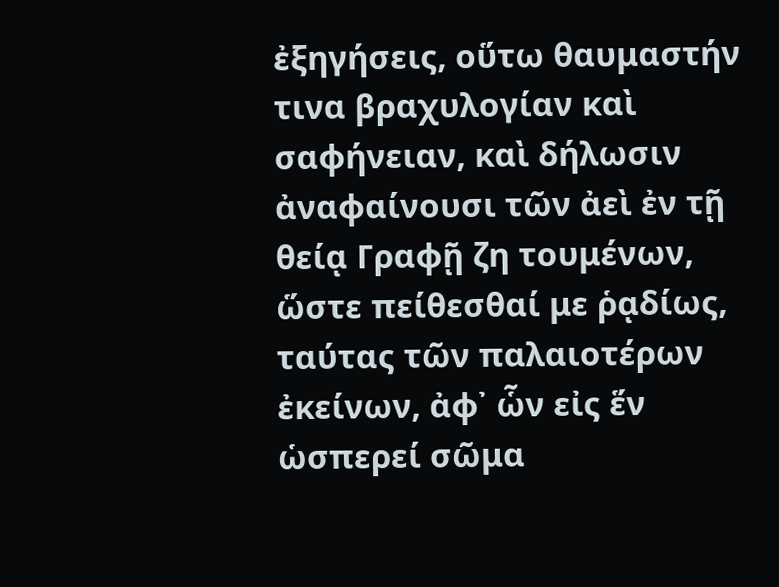ἐξηγήσεις, οὕτω θαυμαστήν τινα βραχυλογίαν καὶ σαφήνειαν, καὶ δήλωσιν ἀναφαίνουσι τῶν ἀεὶ ἐν τῇ θείᾳ Γραφῇ ζη τουμένων, ὥστε πείθεσθαί με ῥᾳδίως, ταύτας τῶν παλαιοτέρων ἐκείνων, ἀφ᾽ ὧν εἰς ἕν ὡσπερεί σῶμα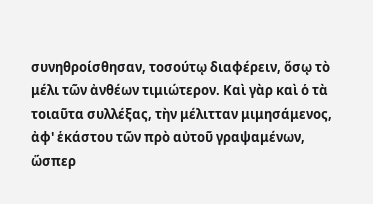συνηθροίσθησαν, τοσούτῳ διαφέρειν, ὅσῳ τὸ μέλι τῶν ἀνθέων τιμιώτερον. Καὶ γὰρ καὶ ὁ τὰ τοιαῦτα συλλέξας, τὴν μέλιτταν μιμησάμενος, ἀφ' ἑκάστου τῶν πρὸ αὐτοῦ γραψαμένων, ὥσπερ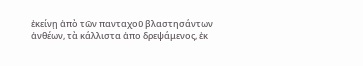ἐκείνῃ ἀπὸ τῶν πανταχοῦ βλαστησάντων ἀνθέων, τὰ κάλλιστα ἀπο δρεψάμενος, ἐκ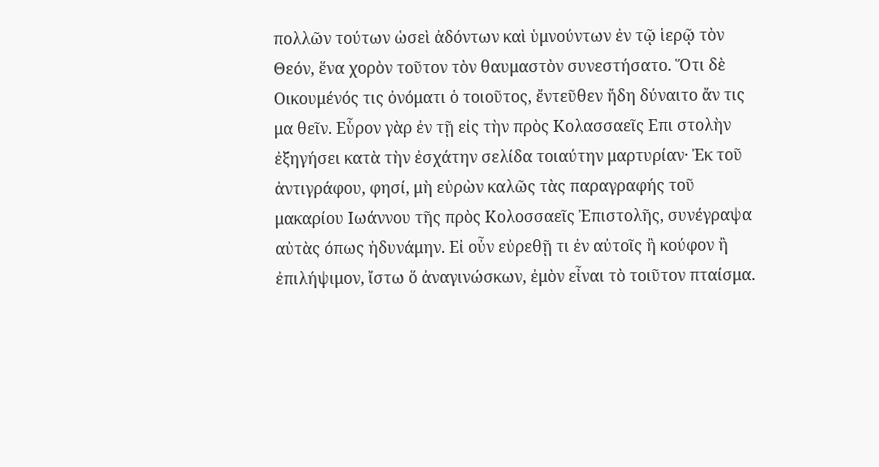πολλῶν τούτων ὡσεὶ ἀδόντων καὶ ὑμνούντων ἐν τῷ ἱερῷ τὸν Θεόν, ἕνα χορὸν τοῦτον τὸν θαυμαστὸν συνεστήσατο. Ὅτι δὲ Οικουμένός τις ὀνόματι ὁ τοιοῦτος, ἔντεῦθεν ἤδη δύναιτο ἄν τις μα θεῖν. Εὗρον γὰρ ἐν τῇ εἰς τὴν πρὸς Κολασσαεῖς Επι στολὴν ἐξηγήσει κατὰ τὴν ἐσχάτην σελίδα τοιαύτην μαρτυρίαν· Ἐκ τοῦ ἀντιγράφου, φησί, μὴ εὐρὼν καλῶς τὰς παραγραφής τοῦ μακαρίου Ιωάννου τῆς πρὸς Κολοσσαεῖς Ἐπιστολῆς, συνέγραψα αὐτὰς όπως ἠδυνάμην. Εἰ οὖν εὐρεθῇ τι ἐν αὐτοῖς ἢ κούφον ἢ ἐπιλήψιμον, ἴστω ὅ ἀναγινώσκων, ἐμὸν εἶναι τὸ τοιῦτον πταίσμα.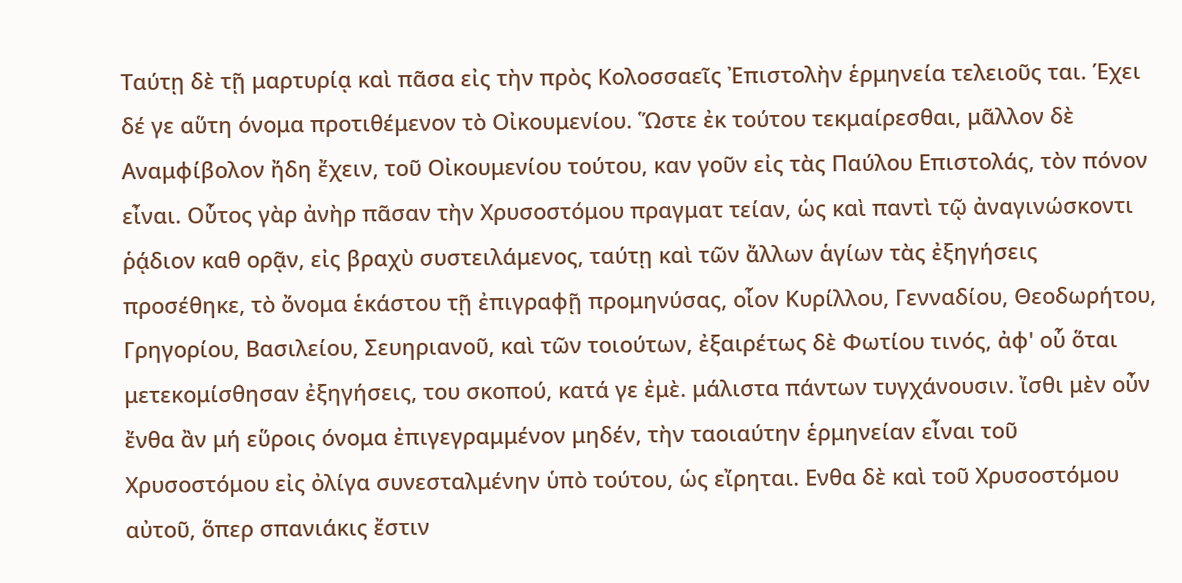Ταύτῃ δὲ τῇ μαρτυρίᾳ καὶ πᾶσα εἰς τὴν πρὸς Κολοσσαεῖς Ἐπιστολὴν ἑρμηνεία τελειοῦς ται. Έχει δέ γε αὕτη όνομα προτιθέμενον τὸ Οἰκουμενίου. Ὥστε ἐκ τούτου τεκμαίρεσθαι, μᾶλλον δὲ Αναμφίβολον ἤδη ἔχειν, τοῦ Οἰκουμενίου τούτου, καν γοῦν εἰς τὰς Παύλου Επιστολάς, τὸν πόνον εἶναι. Οὗτος γὰρ ἀνὴρ πᾶσαν τὴν Χρυσοστόμου πραγματ τείαν, ὡς καὶ παντὶ τῷ ἀναγινώσκοντι ῥᾴδιον καθ ορᾷν, εἰς βραχὺ συστειλάμενος, ταύτῃ καὶ τῶν ἄλλων ἁγίων τὰς ἐξηγήσεις προσέθηκε, τὸ ὄνομα ἑκάστου τῇ ἐπιγραφῇ προμηνύσας, οἷον Κυρίλλου, Γενναδίου, Θεοδωρήτου, Γρηγορίου, Βασιλείου, Σευηριανοῦ, καὶ τῶν τοιούτων, ἐξαιρέτως δὲ Φωτίου τινός, ἀφ' οὗ ὅται μετεκομίσθησαν ἐξηγήσεις, του σκοπού, κατά γε ἐμὲ. μάλιστα πάντων τυγχάνουσιν. ἴσθι μὲν οὖν ἔνθα ἂν μή εὕροις όνομα ἐπιγεγραμμένον μηδέν, τὴν ταοιαύτην ἑρμηνείαν εἶναι τοῦ Χρυσοστόμου εἰς ὀλίγα συνεσταλμένην ὑπὸ τούτου, ὡς εἴρηται. Ενθα δὲ καὶ τοῦ Χρυσοστόμου αὐτοῦ, ὅπερ σπανιάκις ἔστιν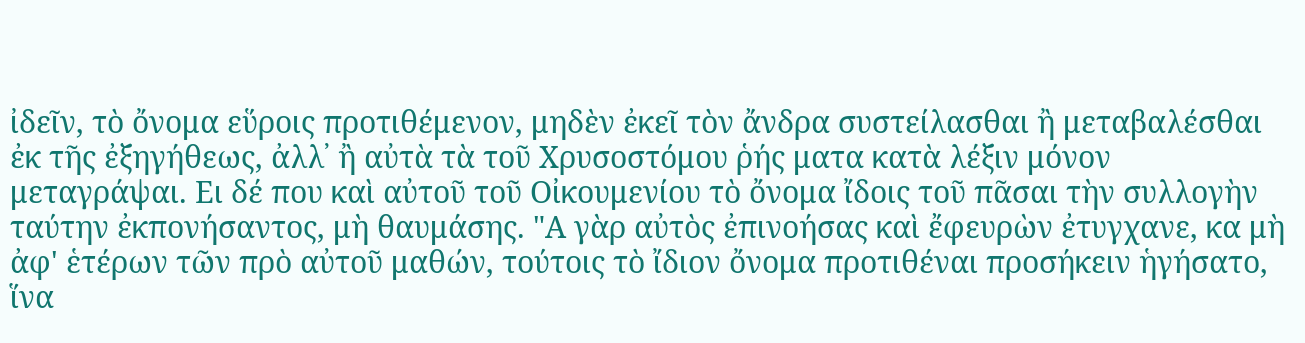ἰδεῖν, τὸ ὄνομα εὕροις προτιθέμενον, μηδὲν ἐκεῖ τὸν ἄνδρα συστείλασθαι ἢ μεταβαλέσθαι ἐκ τῆς ἐξηγήθεως, ἀλλ᾽ ἢ αὐτὰ τὰ τοῦ Χρυσοστόμου ῥής ματα κατὰ λέξιν μόνον μεταγράψαι. Ει δέ που καὶ αὐτοῦ τοῦ Οἰκουμενίου τὸ ὄνομα ἴδοις τοῦ πᾶσαι τὴν συλλογὴν ταύτην ἐκπονήσαντος, μὴ θαυμάσης. "Α γὰρ αὐτὸς ἐπινοήσας καὶ ἔφευρὼν ἐτυγχανε, κα μὴ ἀφ' ἑτέρων τῶν πρὸ αὐτοῦ μαθών, τούτοις τὸ ἴδιον ὄνομα προτιθέναι προσήκειν ἡγήσατο, ἵνα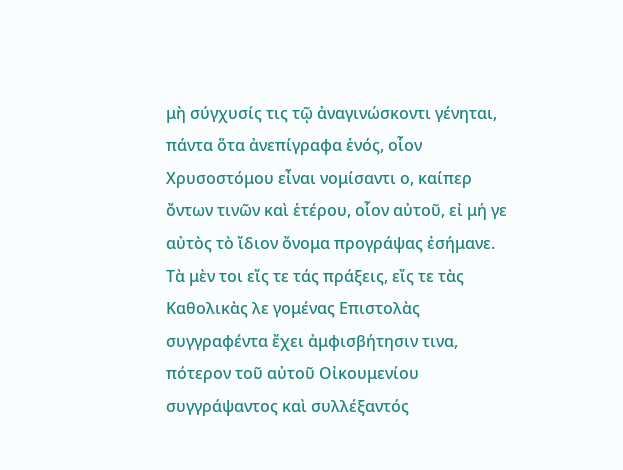μὴ σύγχυσίς τις τῷ ἀναγινώσκοντι γένηται, πάντα ὅτα ἀνεπίγραφα ἑνός, οἷον Χρυσοστόμου εἶναι νομίσαντι ο, καίπερ ὄντων τινῶν καὶ ἑτέρου, οἷον αὐτοῦ, εἰ μή γε αὐτὸς τὸ ἴδιον ὄνομα προγράψας ἐσήμανε. Τὰ μὲν τοι εἴς τε τάς πράξεις, εἴς τε τὰς Καθολικὰς λε γομένας Επιστολὰς συγγραφέντα ἔχει ἀμφισβήτησιν τινα, πότερον τοῦ αὐτοῦ Οἰκουμενίου συγγράψαντος καὶ συλλέξαντός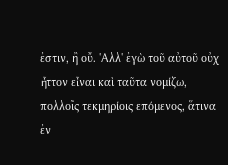ἐστιν, ἢ οὔ. 'Αλλ' ἐγὼ τοῦ αὐτοῦ οὐχ ἧττον εἶναι καὶ ταῦτα νομίζω, πολλοῖς τεκμηρίοις επόμενος, ἅτινα ἐν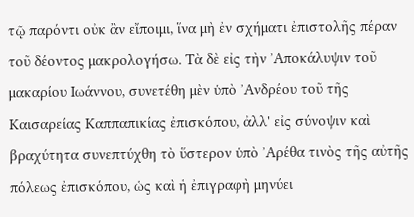τῷ παρόντι οὐκ ἂν εἴποιμι, ἵνα μὴ ἐν σχήματι ἐπιστολῆς πέραν τοῦ δέοντος μακρολογήσω. Τὰ δὲ εἰς τὴν ᾿Αποκάλυψιν τοῦ μακαρίου Ιωάννου, συνετέθη μὲν ὑπὸ ᾿Ανδρέου τοῦ τῆς Καισαρείας Καππαπικίας ἐπισκόπου, ἀλλ' εἰς σύνοψιν καὶ βραχύτητα συνεπτύχθη τὸ ὕστερον ὑπὸ ᾿Αρέθα τινὸς τῆς αὐτῆς πόλεως ἐπισκόπου, ὡς καὶ ἡ ἐπιγραφὴ μηνύει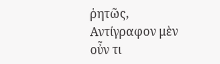ῥητῶς, Αντίγραφον μὲν οὖν τι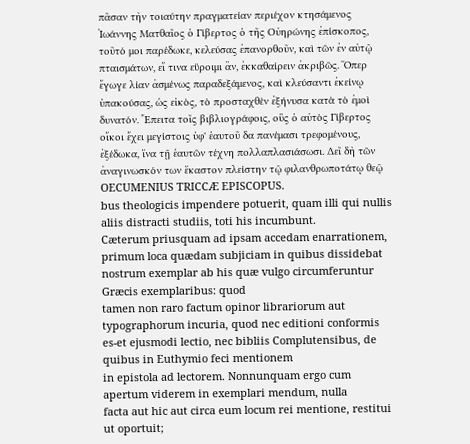πᾶσαν τὴν τοιαύτην πραγματείαν περιέχον κτησάμενος Ἰωάννης Ματθαῖος ὁ Γίβερτος ὁ τῆς Οὐηρώνης ἐπίσκοπος, τοῦτό μοι παρέδωκε, κελεύσας ἐπανορθοῦν, καὶ τῶν ἐν αὐτῷ πταισμάτων, εἴ τινα εὕροιμι ἂν, ἐκκαθαίρειν ἀκριβῶς. Ὅπερ ἔγωγε λίαν ἀσμένως παραδεξάμενος, καὶ κλεύσαντι ἐκείνῳ ὑπακούσας, ὡς εἰκὸς, τὸ προσταχθὲν ἐξήνυσα κατὰ τὸ ἐμοὶ δυνατόν. Ἔπειτα τοῖς βιβλιογράφοις, οὓς ὁ αὐτὸς Γίβερτος οἴκοι ἔχει μεγίστοις ὑφ' ἑαυτοῦ δα πανέμασι τρεφομένους, ἐξέδωκα, ἵνα τῇ ἑαυτῶν τέχνη πολλαπλασιάσωσι. Δεῖ δὴ τῶν ἀναγινωσκόν των ἕκαστον πλείστην τῷ φιλανθρωποτάτῳ θεῷ
OECUMENIUS TRICCÆ EPISCOPUS.
bus theologicis impendere potuerit, quam illi qui nullis aliis distracti studiis, toti his incumbunt.
Cæterum priusquam ad ipsam accedam enarrationem, primum loca quædam subjiciam in quibus dissidebat nostrum exemplar ab his quæ vulgo circumferuntur Græcis exemplaribus: quod
tamen non raro factum opinor librariorum aut typographorum incuria, quod nec editioni conformis es-et ejusmodi lectio, nec bibliis Complutensibus, de quibus in Euthymio feci mentionem
in epistola ad lectorem. Nonnunquam ergo cum apertum viderem in exemplari mendum, nulla
facta aut hic aut circa eum locum rei mentione, restitui ut oportuit;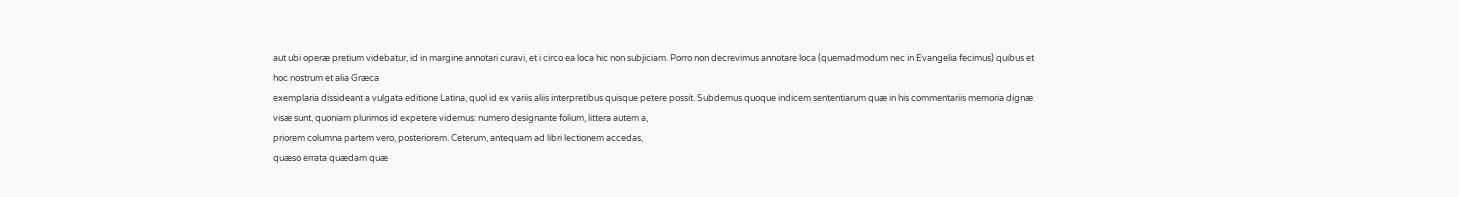aut ubi operæ pretium videbatur, id in margine annotari curavi, et i circo ea loca hic non subjiciam. Porro non decrevimus annotare loca (quemadmodum nec in Evangelia fecimus) quibus et hoc nostrum et alia Græca
exemplaria dissideant a vulgata editione Latina, quol id ex variis aliis interpretibus quisque petere possit. Subdemus quoque indicem sententiarum quæ in his commentariis memoria dignæ
visæ sunt, quoniam plurimos id expetere videmus: numero designante folium, littera autem a,
priorem columna partem vero, posteriorem. Ceterum, antequam ad libri lectionem accedas,
quæso errata quædam quæ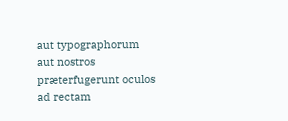aut typographorum aut nostros præterfugerunt oculos ad rectam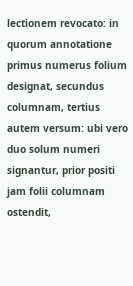lectionem revocato: in quorum annotatione primus numerus folium designat, secundus columnam, tertius autem versum: ubi vero duo solum numeri signantur, prior positi jam folii columnam ostendit,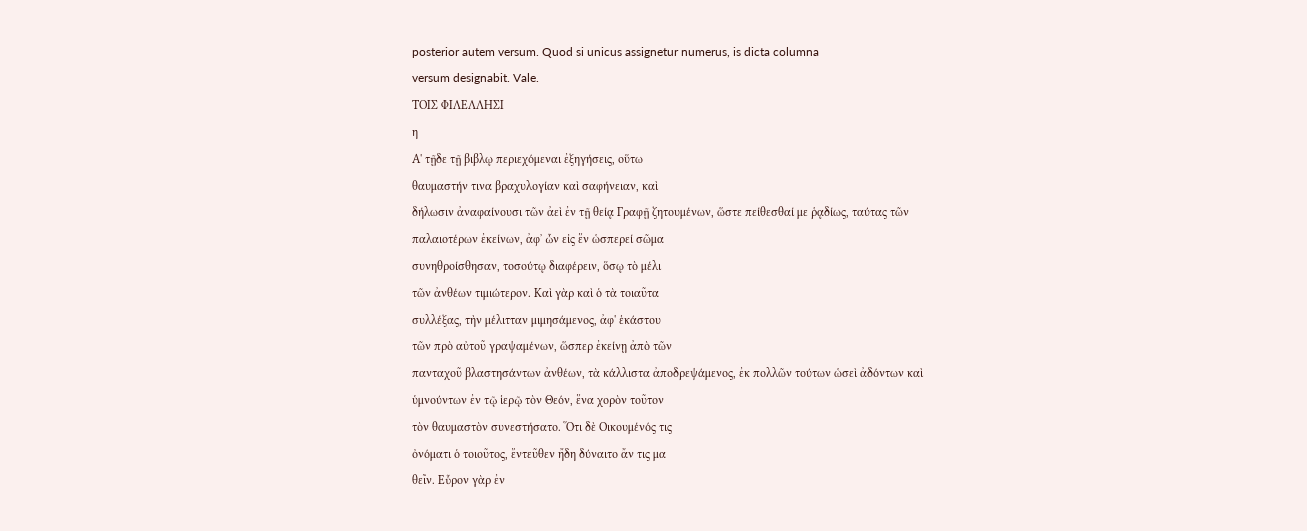posterior autem versum. Quod si unicus assignetur numerus, is dicta columna
versum designabit. Vale.
ΤΟΙΣ ΦΙΛΕΛΛΗΣΙ
η
Α' τῇδε τῇ βιβλῳ περιεχόμεναι ἐξηγήσεις, οὕτω
θαυμαστήν τινα βραχυλογίαν καὶ σαφήνειαν, καὶ
δήλωσιν ἀναφαίνουσι τῶν ἀεὶ ἐν τῇ θείᾳ Γραφῇ ζητουμένων, ὥστε πείθεσθαί με ῥᾳδίως, ταύτας τῶν
παλαιοτέρων ἐκείνων, ἀφ᾽ ὧν εἰς ἕν ὡσπερεί σῶμα
συνηθροίσθησαν, τοσούτῳ διαφέρειν, ὅσῳ τὸ μέλι
τῶν ἀνθέων τιμιώτερον. Καὶ γὰρ καὶ ὁ τὰ τοιαῦτα
συλλέξας, τὴν μέλιτταν μιμησάμενος, ἀφ' ἑκάστου
τῶν πρὸ αὐτοῦ γραψαμένων, ὥσπερ ἐκείνῃ ἀπὸ τῶν
πανταχοῦ βλαστησάντων ἀνθέων, τὰ κάλλιστα ἀποδρεψάμενος, ἐκ πολλῶν τούτων ὡσεὶ ἀδόντων καὶ
ὑμνούντων ἐν τῷ ἱερῷ τὸν Θεόν, ἕνα χορὸν τοῦτον
τὸν θαυμαστὸν συνεστήσατο. Ὅτι δὲ Οικουμένός τις
ὀνόματι ὁ τοιοῦτος, ἔντεῦθεν ἤδη δύναιτο ἄν τις μα
θεῖν. Εὗρον γὰρ ἐν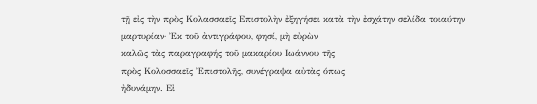τῇ εἰς τὴν πρὸς Κολασσαεῖς Επιστολὴν ἐξηγήσει κατὰ τὴν ἐσχάτην σελίδα τοιαύτην
μαρτυρίαν· Ἐκ τοῦ ἀντιγράφου, φησί, μὴ εὐρὼν
καλῶς τὰς παραγραφής τοῦ μακαρίου Ιωάννου τῆς
πρὸς Κολοσσαεῖς Ἐπιστολῆς, συνέγραψα αὐτὰς όπως
ἠδυνάμην. Εἰ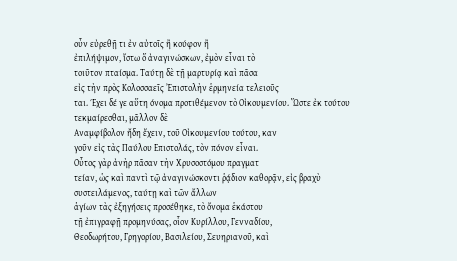οὖν εὐρεθῇ τι ἐν αὐτοῖς ἢ κούφον ἢ
ἐπιλήψιμον, ἴστω ὅ ἀναγινώσκων, ἐμὸν εἶναι τὸ
τοιῦτον πταίσμα. Ταύτῃ δὲ τῇ μαρτυρίᾳ καὶ πᾶσα
εἰς τὴν πρὸς Κολοσσαεῖς Ἐπιστολὴν ἑρμηνεία τελειοῦς
ται. Έχει δέ γε αὕτη όνομα προτιθέμενον τὸ Οἰκουμενίου. Ὥστε ἐκ τούτου τεκμαίρεσθαι, μᾶλλον δὲ
Αναμφίβολον ἤδη ἔχειν, τοῦ Οἰκουμενίου τούτου, καν
γοῦν εἰς τὰς Παύλου Επιστολάς, τὸν πόνον εἶναι.
Οὗτος γὰρ ἀνὴρ πᾶσαν τὴν Χρυσοστόμου πραγματ
τείαν, ὡς καὶ παντὶ τῷ ἀναγινώσκοντι ῥᾴδιον καθορᾷν, εἰς βραχὺ συστειλάμενος, ταύτῃ καὶ τῶν ἄλλων
ἁγίων τὰς ἐξηγήσεις προσέθηκε, τὸ ὄνομα ἑκάστου
τῇ ἐπιγραφῇ προμηνύσας, οἷον Κυρίλλου, Γενναδίου,
Θεοδωρήτου, Γρηγορίου, Βασιλείου, Σευηριανοῦ, καὶ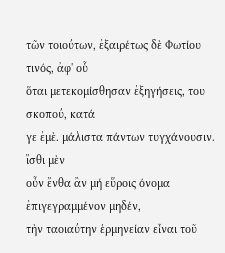τῶν τοιούτων, ἐξαιρέτως δὲ Φωτίου τινός, ἀφ' οὗ
ὅται μετεκομίσθησαν ἐξηγήσεις, του σκοπού, κατά
γε ἐμὲ. μάλιστα πάντων τυγχάνουσιν. ἴσθι μὲν
οὖν ἔνθα ἂν μή εὕροις όνομα ἐπιγεγραμμένον μηδέν,
τὴν ταοιαύτην ἑρμηνείαν εἶναι τοῦ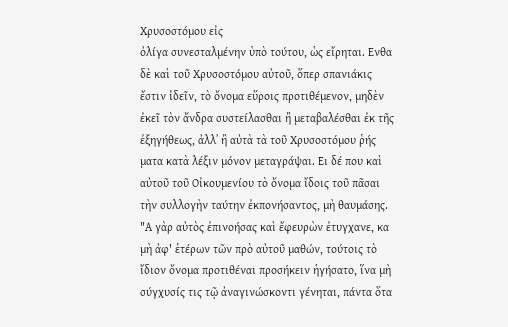Χρυσοστόμου εἰς
ὀλίγα συνεσταλμένην ὑπὸ τούτου, ὡς εἴρηται. Ενθα
δὲ καὶ τοῦ Χρυσοστόμου αὐτοῦ, ὅπερ σπανιάκις
ἔστιν ἰδεῖν, τὸ ὄνομα εὕροις προτιθέμενον, μηδὲν
ἐκεῖ τὸν ἄνδρα συστείλασθαι ἢ μεταβαλέσθαι ἐκ τῆς
ἐξηγήθεως, ἀλλ᾽ ἢ αὐτὰ τὰ τοῦ Χρυσοστόμου ῥής
ματα κατὰ λέξιν μόνον μεταγράψαι. Ει δέ που καὶ
αὐτοῦ τοῦ Οἰκουμενίου τὸ ὄνομα ἴδοις τοῦ πᾶσαι
τὴν συλλογὴν ταύτην ἐκπονήσαντος, μὴ θαυμάσης.
"Α γὰρ αὐτὸς ἐπινοήσας καὶ ἔφευρὼν ἐτυγχανε, κα
μὴ ἀφ' ἑτέρων τῶν πρὸ αὐτοῦ μαθών, τούτοις τὸ
ἴδιον ὄνομα προτιθέναι προσήκειν ἡγήσατο, ἵνα μὴ
σύγχυσίς τις τῷ ἀναγινώσκοντι γένηται, πάντα ὅτα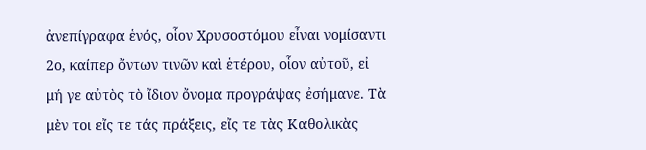ἀνεπίγραφα ἑνός, οἷον Χρυσοστόμου εἶναι νομίσαντι
2ο, καίπερ ὄντων τινῶν καὶ ἑτέρου, οἷον αὐτοῦ, εἰ
μή γε αὐτὸς τὸ ἴδιον ὄνομα προγράψας ἐσήμανε. Τὰ
μὲν τοι εἴς τε τάς πράξεις, εἴς τε τὰς Καθολικὰς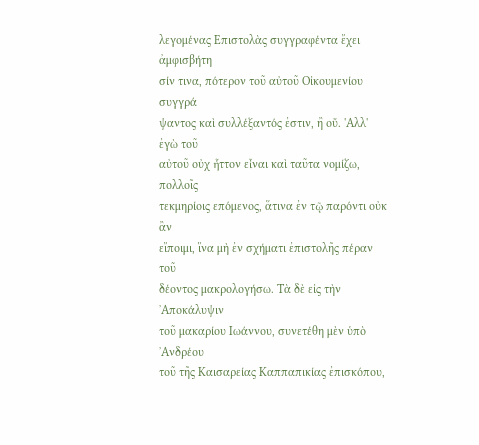λεγομένας Επιστολὰς συγγραφέντα ἔχει ἀμφισβήτη
σίν τινα, πότερον τοῦ αὐτοῦ Οἰκουμενίου συγγρά
ψαντος καὶ συλλέξαντός ἐστιν, ἢ οὔ. 'Αλλ' ἐγὼ τοῦ
αὐτοῦ οὐχ ἧττον εἶναι καὶ ταῦτα νομίζω, πολλοῖς
τεκμηρίοις επόμενος, ἅτινα ἐν τῷ παρόντι οὐκ ἂν
εἴποιμι, ἵνα μὴ ἐν σχήματι ἐπιστολῆς πέραν τοῦ
δέοντος μακρολογήσω. Τὰ δὲ εἰς τὴν ᾿Αποκάλυψιν
τοῦ μακαρίου Ιωάννου, συνετέθη μὲν ὑπὸ ᾿Ανδρέου
τοῦ τῆς Καισαρείας Καππαπικίας ἐπισκόπου,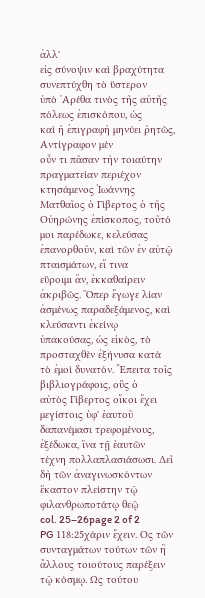ἀλλ'
εἰς σύνοψιν καὶ βραχύτητα συνεπτύχθη τὸ ὕστερον
ὑπὸ ᾿Αρέθα τινὸς τῆς αὐτῆς πόλεως ἐπισκόπου, ὡς
καὶ ἡ ἐπιγραφὴ μηνύει ῥητῶς, Αντίγραφον μὲν
οὖν τι πᾶσαν τὴν τοιαύτην πραγματείαν περιέχον
κτησάμενος Ἰωάννης Ματθαῖος ὁ Γίβερτος ὁ τῆς
Οὐηρώνης ἐπίσκοπος, τοῦτό μοι παρέδωκε, κελεύσας
ἐπανορθοῦν, καὶ τῶν ἐν αὐτῷ πταισμάτων, εἴ τινα
εὕροιμι ἂν, ἐκκαθαίρειν ἀκριβῶς. Ὅπερ ἔγωγε λίαν
ἀσμένως παραδεξάμενος, καὶ κλεύσαντι ἐκείνῳ
ὑπακούσας, ὡς εἰκὸς, τὸ προσταχθὲν ἐξήνυσα κατὰ
τὸ ἐμοὶ δυνατόν. Ἔπειτα τοῖς βιβλιογράφοις, οὓς ὁ
αὐτὸς Γίβερτος οἴκοι ἔχει μεγίστοις ὑφ' ἑαυτοῦ δαπανέμασι τρεφομένους, ἐξέδωκα, ἵνα τῇ ἑαυτῶν
τέχνη πολλαπλασιάσωσι. Δεῖ δὴ τῶν ἀναγινωσκόντων ἕκαστον πλείστην τῷ φιλανθρωποτάτῳ θεῷ
col. 25–26page 2 of 2
PG 118:25χάριν ἔχειν. Ος τῶν συνταγμάτων τούτων τῶν ἢ ἄλλους τοιούτους παρέξειν τῷ κόσμῳ. Ως τούτου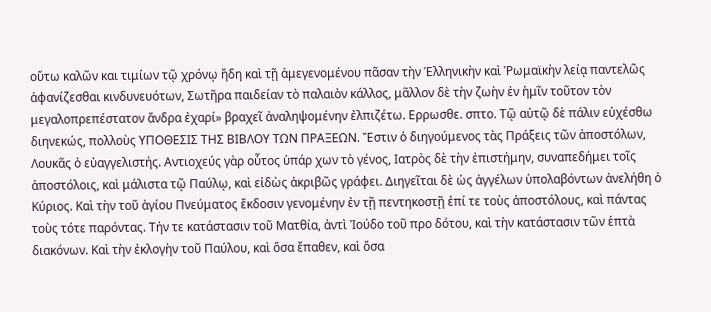οὕτω καλῶν και τιμίων τῷ χρόνῳ ἤδη καὶ τῇ ἀμεγενομένου πᾶσαν τὴν Ἑλληνικὴν καὶ Ῥωμαϊκὴν λείᾳ παντελῶς ἀφανίζεσθαι κινδυνευότων, Σωτῆρα παιδείαν τὸ παλαιὸν κάλλος, μᾶλλον δὲ τὴν ζωὴν ἐν ἡμῖν τοῦτον τὸν μεγαλοπρεπέστατον ἄνδρα ἐχαρί» βραχεῖ ἀναληψομένην ἐλπιζέτω. Ερρωσθε. σπτο. Τῷ αὐτῷ δὲ πάλιν εὐχέσθω διηνεκώς, πολλοὺς ΥΠΟΘΕΣΙΣ ΤΗΣ ΒΙΒΛΟΥ ΤΩΝ ΠΡΑΞΕΩΝ. Ἔστιν ὁ διηγούμενος τὰς Πράξεις τῶν ἀποστόλων, Λουκᾶς ὁ εὐαγγελιστής. Αντιοχεύς γὰρ οὗτος ὑπάρ χων τὸ γένος, Ιατρὸς δὲ τὴν ἐπιστήμην, συναπεδήμει τοῖς ἀποστόλοις, καὶ μάλιστα τῷ Παύλῳ, καὶ εἰδὼς ἀκριβῶς γράφει. Διηγεῖται δὲ ὡς ἀγγέλων ὑπολαβόντων ἀνελήθη ὁ Κύριος. Καὶ τὴν τοῦ ἁγίου Πνεύματος ἔκδοσιν γενομένην ἐν τῇ πεντηκοστῇ ἐπί τε τοὺς ἀποστόλους, καὶ πάντας τοὺς τότε παρόντας. Τήν τε κατάστασιν τοῦ Ματθία, ἀντὶ Ἰούδο τοῦ προ δότου, καὶ τὴν κατάστασιν τῶν ἑπτὰ διακόνων. Καὶ τὴν ἐκλογὴν τοῦ Παύλου, καὶ ὅσα ἔπαθεν, καὶ ὅσα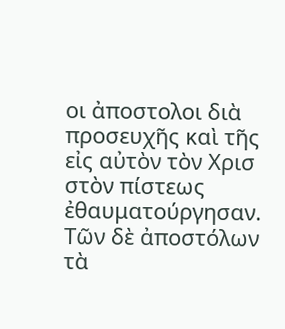οι ἀποστολοι διὰ προσευχῆς καὶ τῆς εἰς αὐτὸν τὸν Χρισ στὸν πίστεως ἐθαυματούργησαν. Τῶν δὲ ἀποστόλων τὰ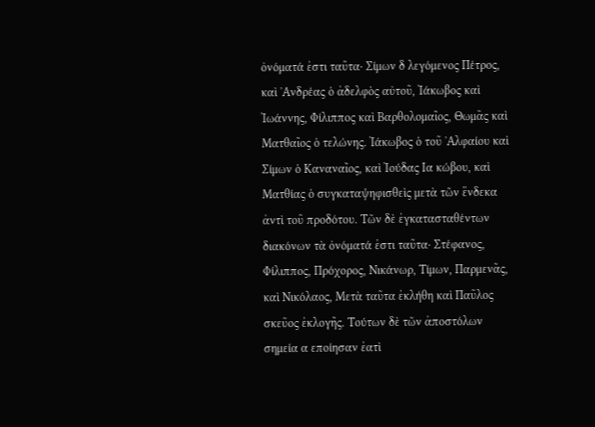ὀνόματά ἐστι ταῦτα· Σίμων δ λεγόμενος Πέτρος, καὶ ᾿Ανδρέας ὁ ἀδελφὸς αὐτοῦ, Ἰάκωβος καὶ Ἰωάννης, Φίλιππος καὶ Βαρθολομαῖος, Θωμᾶς καὶ Ματθαῖος ὁ τελώνης. Ἰάκωβος ὁ τοῦ ᾿Αλφαίου καὶ Σίμων ὁ Καναναῖος, καὶ Ἰούδας Ια κώβου, καὶ Ματθίας ὁ συγκαταψηφισθεὶς μετὰ τῶν ἕνδεκα ἀντὶ τοῦ προδότου. Τῶν δὲ ἐγκατασταθέντων διακόνων τὰ ὀνόματά ἐστι ταῦτα· Στέφανος, Φίλιππος, Πρόχορος, Νικάνωρ, Τίμων, Παρμενᾶς, καὶ Νικόλαος, Μετὰ ταῦτα ἐκλήθη καὶ Παῦλος σκεῦος ἐκλογῆς. Τούτων δὲ τῶν ἀποστόλων σημεία α εποίησαν ἐατὶ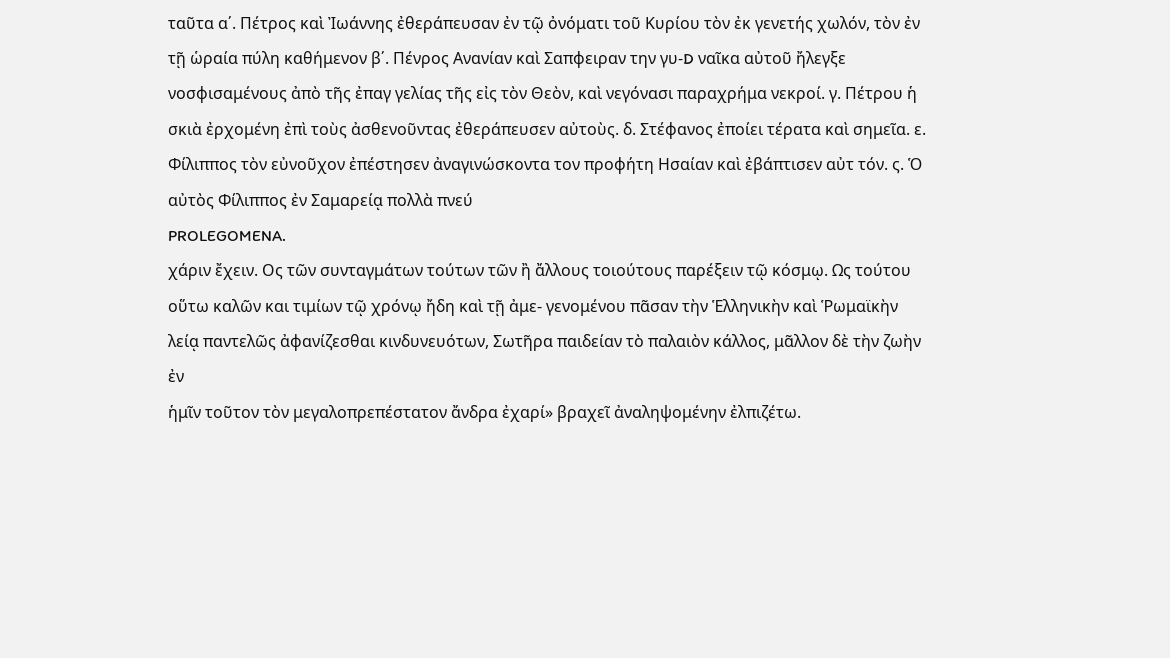ταῦτα α΄. Πέτρος καὶ Ἰωάννης ἐθεράπευσαν ἐν τῷ ὀνόματι τοῦ Κυρίου τὸν ἐκ γενετής χωλόν, τὸν ἐν τῇ ὡραία πύλη καθήμενον β΄. Πένρος Ανανίαν καὶ Σαπφειραν την γυ-D ναῖκα αὐτοῦ ἤλεγξε νοσφισαμένους ἀπὸ τῆς ἐπαγ γελίας τῆς εἰς τὸν Θεὸν, καὶ νεγόνασι παραχρήμα νεκροί. γ. Πέτρου ἡ σκιὰ ἐρχομένη ἐπὶ τοὺς ἀσθενοῦντας ἐθεράπευσεν αὐτοὺς. δ. Στέφανος ἐποίει τέρατα καὶ σημεῖα. ε. Φίλιππος τὸν εὐνοῦχον ἐπέστησεν ἀναγινώσκοντα τον προφήτη Ησαίαν καὶ ἐβάπτισεν αὐτ τόν. ς. Ὁ αὐτὸς Φίλιππος ἐν Σαμαρείᾳ πολλὰ πνεύ
PROLEGOMENA.
χάριν ἔχειν. Ος τῶν συνταγμάτων τούτων τῶν ἢ ἄλλους τοιούτους παρέξειν τῷ κόσμῳ. Ως τούτου
οὕτω καλῶν και τιμίων τῷ χρόνῳ ἤδη καὶ τῇ ἀμε- γενομένου πᾶσαν τὴν Ἑλληνικὴν καὶ Ῥωμαϊκὴν
λείᾳ παντελῶς ἀφανίζεσθαι κινδυνευότων, Σωτῆρα παιδείαν τὸ παλαιὸν κάλλος, μᾶλλον δὲ τὴν ζωὴν ἐν
ἡμῖν τοῦτον τὸν μεγαλοπρεπέστατον ἄνδρα ἐχαρί» βραχεῖ ἀναληψομένην ἐλπιζέτω.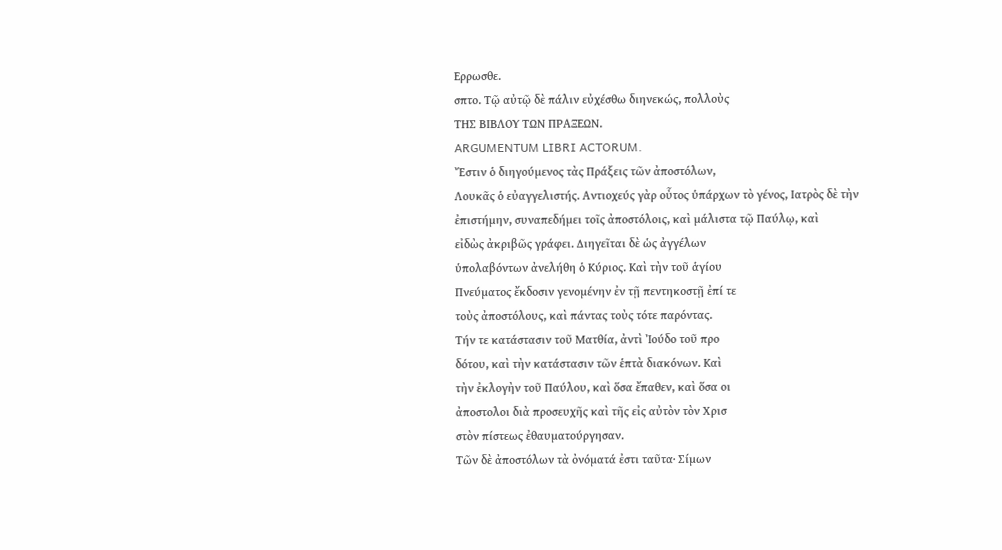Ερρωσθε.
σπτο. Τῷ αὐτῷ δὲ πάλιν εὐχέσθω διηνεκώς, πολλοὺς
ΤΗΣ ΒΙΒΛΟΥ ΤΩΝ ΠΡΑΞΕΩΝ.
ARGUMENTUM LIBRI ACTORUM.
Ἔστιν ὁ διηγούμενος τὰς Πράξεις τῶν ἀποστόλων,
Λουκᾶς ὁ εὐαγγελιστής. Αντιοχεύς γὰρ οὗτος ὑπάρχων τὸ γένος, Ιατρὸς δὲ τὴν ἐπιστήμην, συναπεδήμει τοῖς ἀποστόλοις, καὶ μάλιστα τῷ Παύλῳ, καὶ
εἰδὼς ἀκριβῶς γράφει. Διηγεῖται δὲ ὡς ἀγγέλων
ὑπολαβόντων ἀνελήθη ὁ Κύριος. Καὶ τὴν τοῦ ἁγίου
Πνεύματος ἔκδοσιν γενομένην ἐν τῇ πεντηκοστῇ ἐπί τε
τοὺς ἀποστόλους, καὶ πάντας τοὺς τότε παρόντας.
Τήν τε κατάστασιν τοῦ Ματθία, ἀντὶ Ἰούδο τοῦ προ
δότου, καὶ τὴν κατάστασιν τῶν ἑπτὰ διακόνων. Καὶ
τὴν ἐκλογὴν τοῦ Παύλου, καὶ ὅσα ἔπαθεν, καὶ ὅσα οι
ἀποστολοι διὰ προσευχῆς καὶ τῆς εἰς αὐτὸν τὸν Χρισ
στὸν πίστεως ἐθαυματούργησαν.
Τῶν δὲ ἀποστόλων τὰ ὀνόματά ἐστι ταῦτα· Σίμων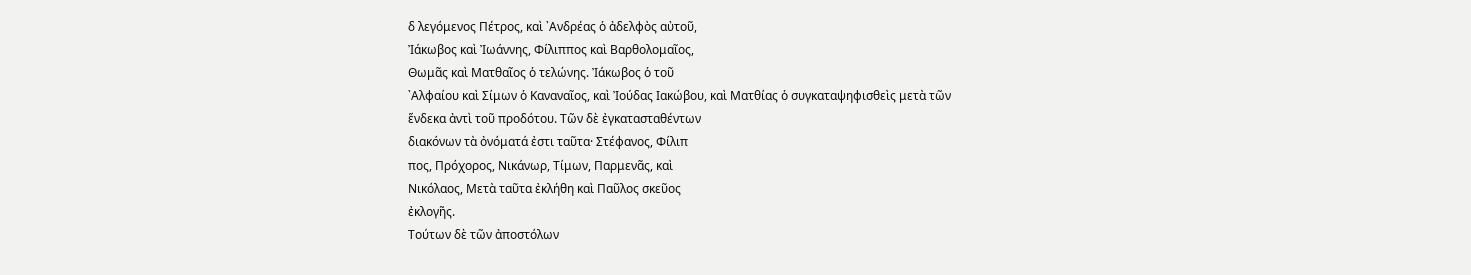δ λεγόμενος Πέτρος, καὶ ᾿Ανδρέας ὁ ἀδελφὸς αὐτοῦ,
Ἰάκωβος καὶ Ἰωάννης, Φίλιππος καὶ Βαρθολομαῖος,
Θωμᾶς καὶ Ματθαῖος ὁ τελώνης. Ἰάκωβος ὁ τοῦ
᾿Αλφαίου καὶ Σίμων ὁ Καναναῖος, καὶ Ἰούδας Ιακώβου, καὶ Ματθίας ὁ συγκαταψηφισθεὶς μετὰ τῶν
ἕνδεκα ἀντὶ τοῦ προδότου. Τῶν δὲ ἐγκατασταθέντων
διακόνων τὰ ὀνόματά ἐστι ταῦτα· Στέφανος, Φίλιπ
πος, Πρόχορος, Νικάνωρ, Τίμων, Παρμενᾶς, καὶ
Νικόλαος, Μετὰ ταῦτα ἐκλήθη καὶ Παῦλος σκεῦος
ἐκλογῆς.
Τούτων δὲ τῶν ἀποστόλων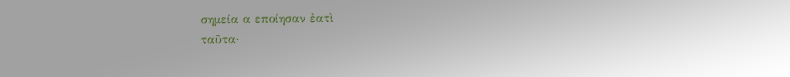σημεία α εποίησαν ἐατὶ
ταῦτα·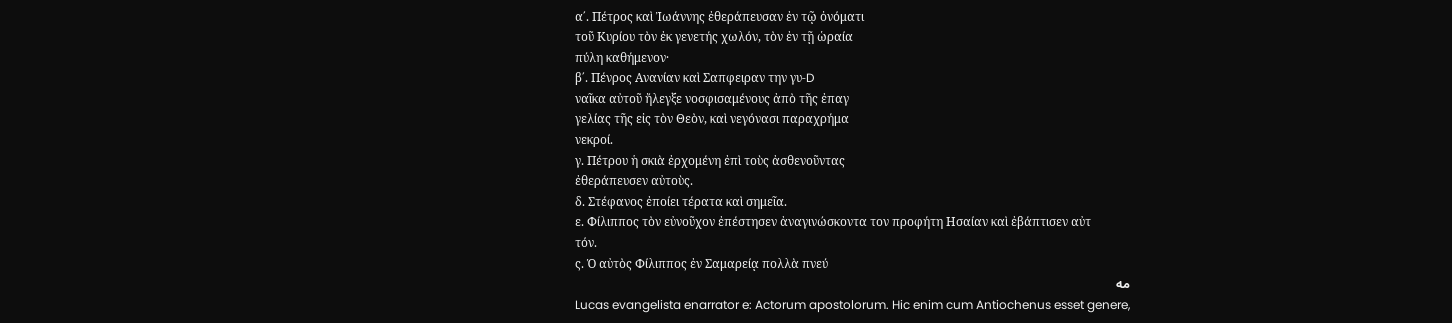α΄. Πέτρος καὶ Ἰωάννης ἐθεράπευσαν ἐν τῷ ὀνόματι
τοῦ Κυρίου τὸν ἐκ γενετής χωλόν, τὸν ἐν τῇ ὡραία
πύλη καθήμενον·
β΄. Πένρος Ανανίαν καὶ Σαπφειραν την γυ-D
ναῖκα αὐτοῦ ἤλεγξε νοσφισαμένους ἀπὸ τῆς ἐπαγ
γελίας τῆς εἰς τὸν Θεὸν, καὶ νεγόνασι παραχρήμα
νεκροί.
γ. Πέτρου ἡ σκιὰ ἐρχομένη ἐπὶ τοὺς ἀσθενοῦντας
ἐθεράπευσεν αὐτοὺς.
δ. Στέφανος ἐποίει τέρατα καὶ σημεῖα.
ε. Φίλιππος τὸν εὐνοῦχον ἐπέστησεν ἀναγινώσκοντα τον προφήτη Ησαίαν καὶ ἐβάπτισεν αὐτ
τόν.
ς. Ὁ αὐτὸς Φίλιππος ἐν Σαμαρείᾳ πολλὰ πνεύ
مه
Lucas evangelista enarrator e: Actorum apostolorum. Hic enim cum Antiochenus esset genere,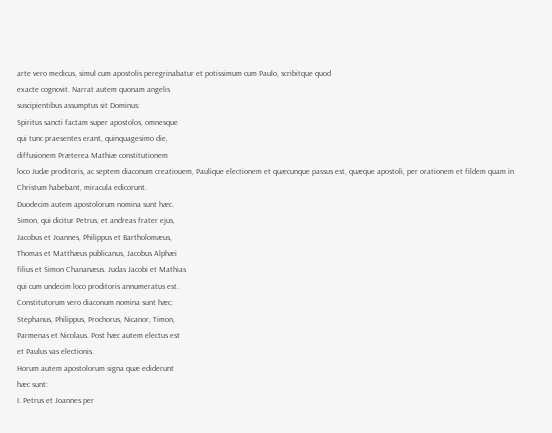arte vero medicus, simul cum apostolis peregrinabatur et potissimum cum Paulo, scribitque quod
exacte cognovit. Narrat autem quonam angelis
suscipientibus assumptus sit Dominus:
Spiritus sancti factam super apostolos, omnesque
qui tunc praesentes erant, quinquagesimo die,
diffusionem Præterea Mathiæ constitutionem
loco Judæ proditoris, ac septem diaconum creatiouem, Paulique electionem et quæcunque passus est, quæque apostoli, per orationem et fildem quam in Christum habebant, miracula edicorunt.
Duodecim autem apostolorum nomina sunt hæc.
Simon, qui dicitur Petrus, et andreas frater ejus,
Jacobus et Joannes, Philippus et Bartholomæus,
Thomas et Matthæus publicanus, Jacobus Alphæi
filius et Simon Chananæus. Judas Jacobi et Mathias
qui cum undecim loco proditoris annumeratus est.
Constitutorum vero diaconum nomina sunt hæc:
Stephanus, Philippus, Prochorus, Nicanor, Timon,
Parmenas et Nicolaus. Post hæc autem electus est
et Paulus vas electionis.
Horum autem apostolorum signa quæ ediderunt
hæc sunt:
I. Petrus et Joannes per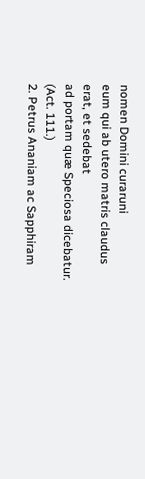nomen Domini curaruni
eum qui ab utero matris claudus erat, et sedebat
ad portam quæ Speciosa dicebatur. (Act. 111.)
2. Petrus Ananiam ac Sapphiram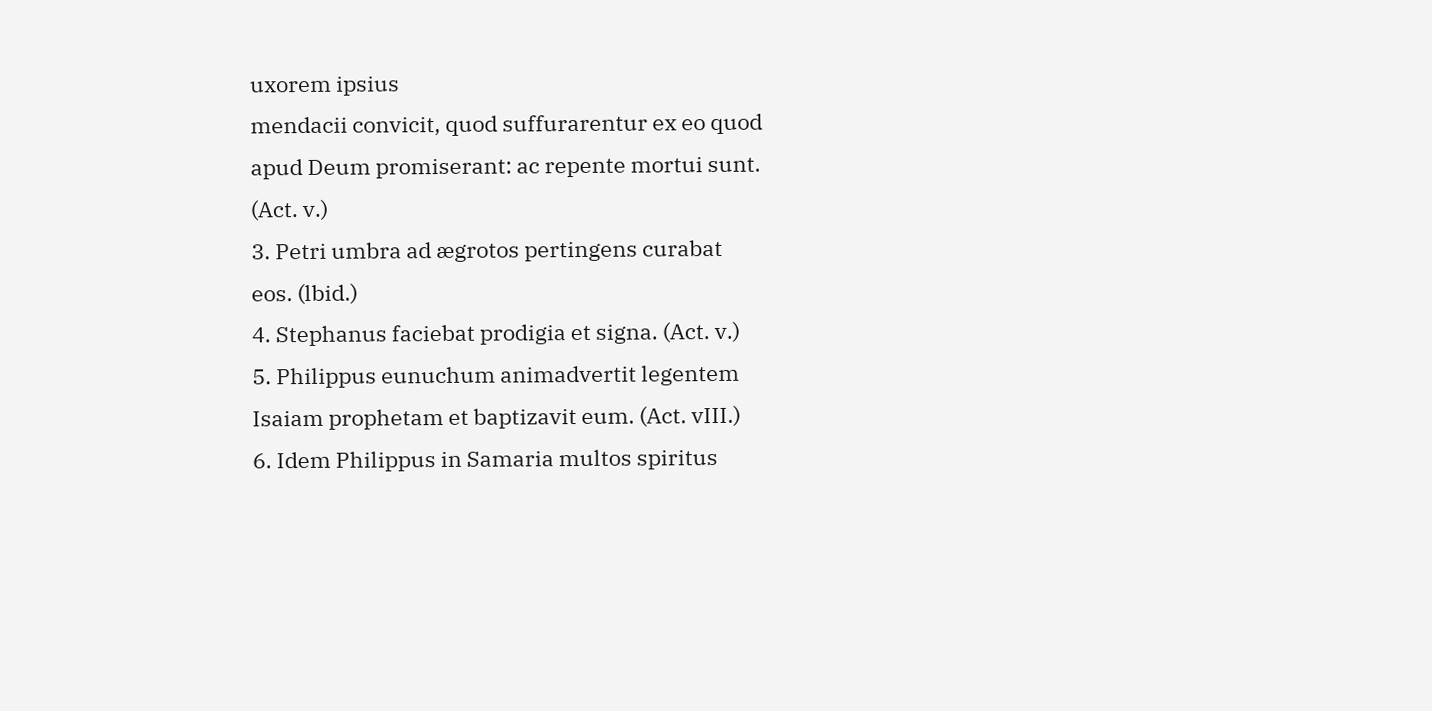uxorem ipsius
mendacii convicit, quod suffurarentur ex eo quod
apud Deum promiserant: ac repente mortui sunt.
(Act. v.)
3. Petri umbra ad ægrotos pertingens curabat
eos. (lbid.)
4. Stephanus faciebat prodigia et signa. (Act. v.)
5. Philippus eunuchum animadvertit legentem
Isaiam prophetam et baptizavit eum. (Act. vIII.)
6. Idem Philippus in Samaria multos spiritus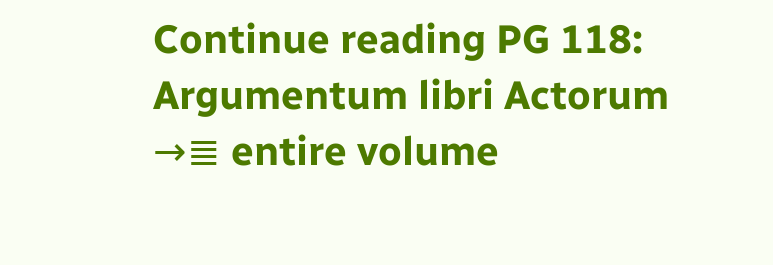Continue reading PG 118: Argumentum libri Actorum →≣ entire volume